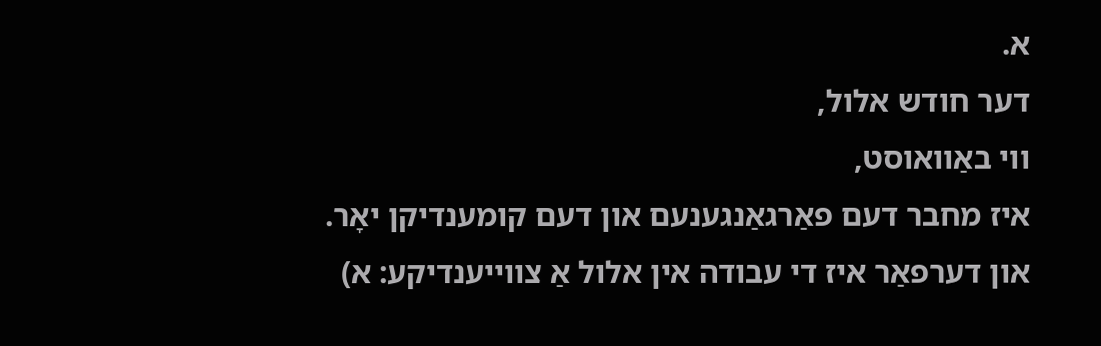א.
דער חודש אלול,
ווי באַוואוסט,
איז מחבר דעם פאַרגאַנגענעם און דעם קומענדיקן יאָר.
און דערפאַר איז די עבודה אין אלול אַ צווייענדיקע: א)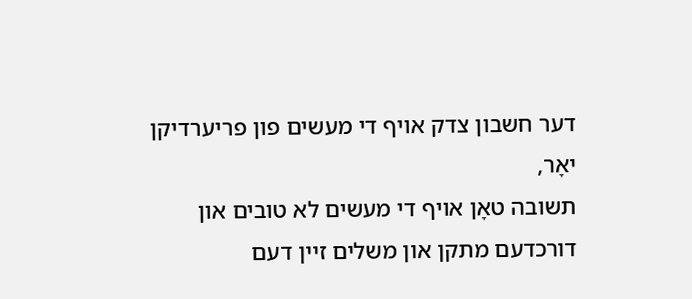דער חשבון צדק אויף די מעשים פון פריערדיקן יאָר,
תשובה טאָן אויף די מעשים לא טובים און דורכדעם מתקן און משלים זיין דעם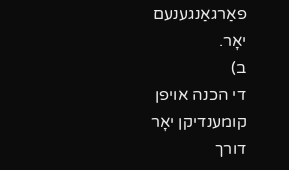פאַרגאַנגענעם יאָר.
ב)
די הכנה אויפן קומענדיקן יאָר דורך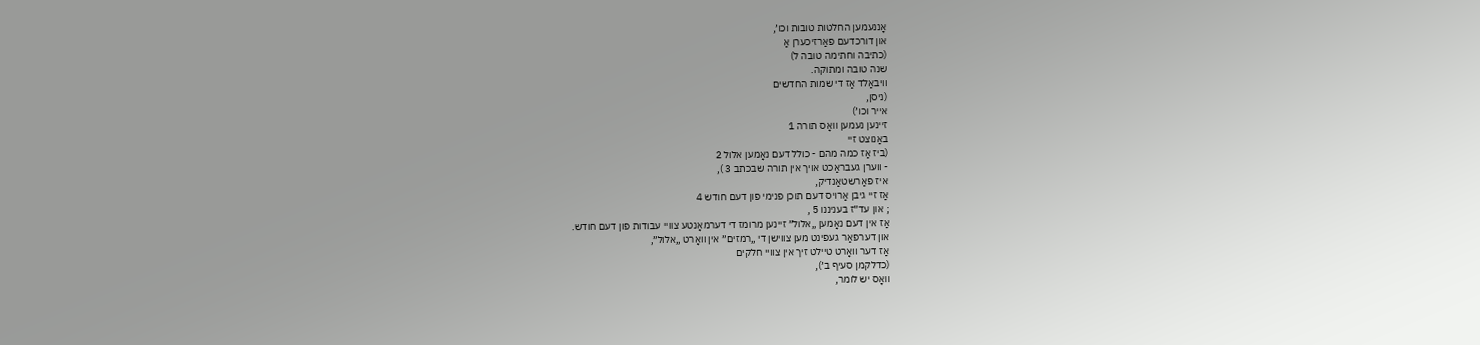אָננעמען החלטות טובות וכו’,
און דורכדעם פאַרזיכערן אַ
(כתיבה וחתימה טובה ל)
שנה טובה ומתוקה.
וויבאַלד אַז די שמות החדשים
(ניסן,
אייר וכו’)
זיינען נעמען וואָס תורה 1
באַנוצט זיי
(ביז אַז כמה מהם - כולל דעם נאָמען אלול 2
- ווערן געבראַכט אויך אין תורה שבכתב 3 ),
איז פאַרשטאַנדיק,
אַז זיי גיבן אַרויס דעם תוכן פנימי פון דעם חודש 4
; און עד”ז בעניננו 5 ,
אַז אין דעם נאָמען „אלול” זיינען מרומז די דערמאָנטע צוויי עבודות פון דעם חודש.
און דערפאַר געפינט מען צווישן די „רמזים” אין וואָרט „אלול”,
אַז דער וואָרט טיילט זיך אין צוויי חלקים
(כדלקמן סעיף ב’),
וואָס יש לומר,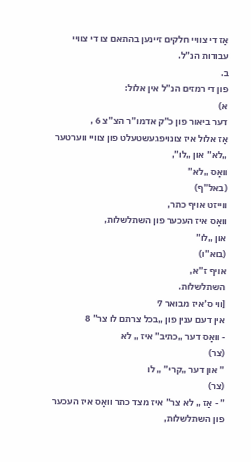אַז די צוויי חלקים זיינען בהתאם צו די צוויי
עבודות הנ”ל.
ב.
פון די רמזים הנ”ל אין אלול:
א)
דער ביאור פון כ”ק אדמו”ר הצ”צ 6 ,
אַז אלול איז צונויפגעשטעלט פון צוויי ווערטער „לא” און „לו”,
וואָס „לא”
(באל”ף)
ווייזט אויף כתר,
וואָס איז העכער פון השתלשלות,
און „לו”
(בוא”ו)
אויף ז”א,
השתלשלות.
[ווי ס’איז מבואר 7
אין דעם ענין פון „בכל צרתם לו צר” 8
- וואָס דער „כתיב” איז „ לא
(צר)
” און דער „קרי” „ לו
(צר)
” - אַז „ לא צר” איז מצד כתר וואָס איז העכער פון השתלשלות,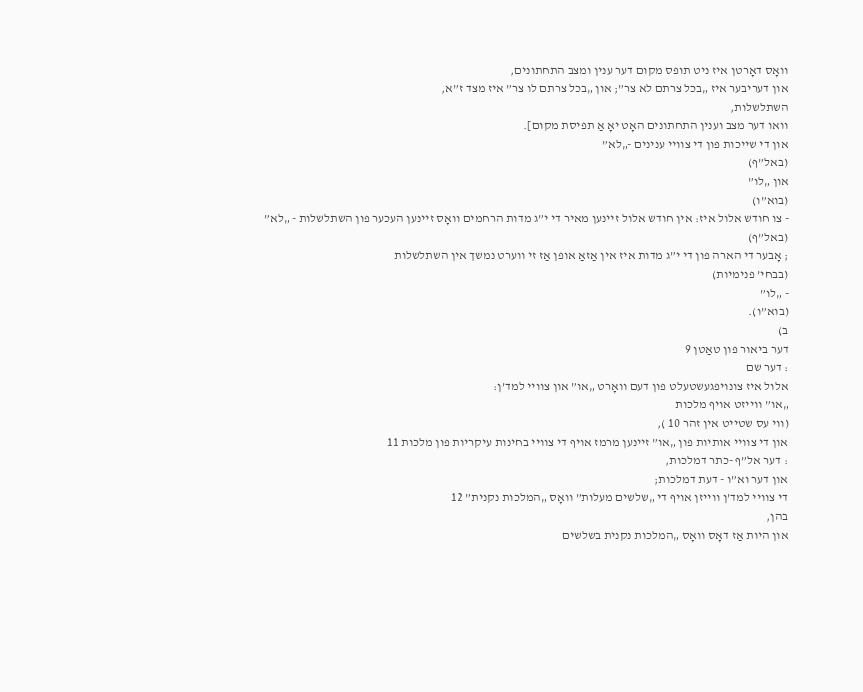וואָס דאָרטן איז ניט תופס מקום דער ענין ומצב התחתונים,
און דעריבער איז „בכל צרתם לא צר”; און „בכל צרתם לו צר” איז מצד ז”א,
השתלשלות,
וואו דער מצב וענין התחתונים האָט יאָ אַ תפיסת מקום].
און די שייכות פון די צוויי ענינים -„לא”
(באל”ף)
און „לו”
(בוא”ו)
- צו חודש אלול איז: אין חודש אלול זיינען מאיר די י”ג מדות הרחמים וואָס זיינען העכער פון השתלשלות - „לא”
(באל”ף)
; אָבער די הארה פון די י”ג מדות איז אין אַזאַ אופן אַז זי ווערט נמשך אין השתלשלות
(בבחי’ פנימיות)
- „לו”
(בוא”ו).
ב)
דער ביאור פון טאַטן 9
: דער שם
אלול איז צונויפגעשטעלט פון דעם וואָרט „או” און צוויי למד’ן:
„או” ווייזט אויף מלכות
(ווי עס שטייט אין זהר 10 ),
און די צוויי אותיות פון „או” זיינען מרמז אויף די צוויי בחינות עיקריות פון מלכות 11
: דער אל”ף -כתר דמלכות,
און דער וא”ו - דעת דמלכות;
די צוויי למד’ן ווייזן אויף די „שלשים מעלות” וואָס „המלכות נקנית” 12
בהן,
און היות אַז דאָס וואָס „המלכות נקנית בשלשים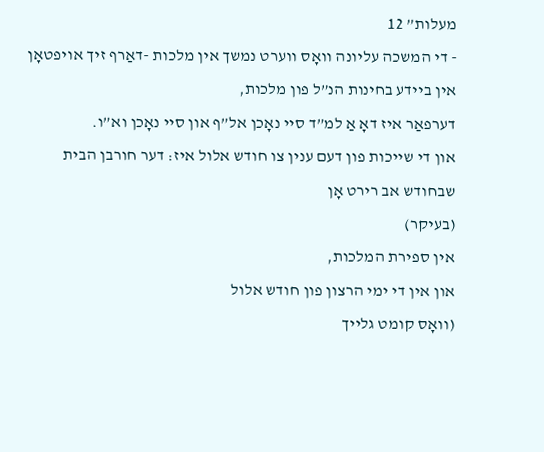מעלות” 12
- די המשכה עליונה וואָס ווערט נמשך אין מלכות -דאַרף זיך אויפטאָן אין ביידע בחינות הנ”ל פון מלכות,
דערפאַר איז דאָ אַ למ”ד סיי נאָכן אל”ף און סיי נאָכן וא”ו.
און די שייכות פון דעם ענין צו חודש אלול איז: דער חורבן הבית שבחודש אב רירט אָן
(בעיקר)
אין ספירת המלכות,
און אין די ימי הרצון פון חודש אלול
(וואָס קומט גלייך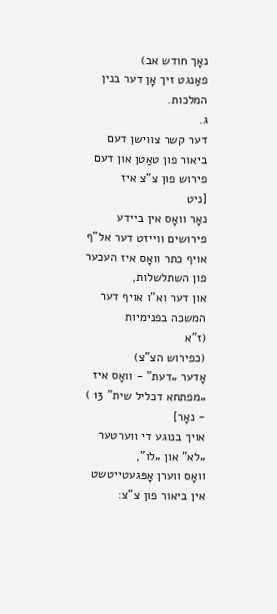נאָך חודש אב)
פאַנגט זיך אָן דער בנין המלכות.
ג.
דער קשר צווישן דעם ביאור פון טאַטן און דעם פירוש פון צ”צ איז
[ניט
נאָר וואָס אין ביידע פירושים ווייזט דער אל”ף אויף כתר וואָס איז העכער פון השתלשלות,
און דער וא”ו אויף דער המשכה בפנימיות
(ז”א
(כפירוש הצ”צ)
אָדער „דעת” - וואָס איז „מפתחא דכליל שית” 13 )
- נאָר]
אויך בנוגע די ווערטער „לא” און „לו”,
וואָס ווערן אָפּגעטייטשט אין ביאור פון צ”צ: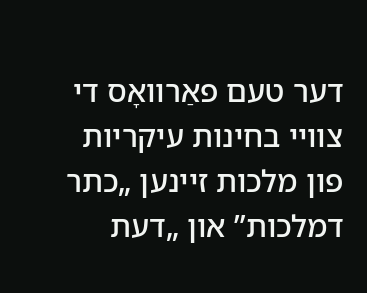דער טעם פאַרוואָס די צוויי בחינות עיקריות פון מלכות זיינען „כתר דמלכות” און „דעת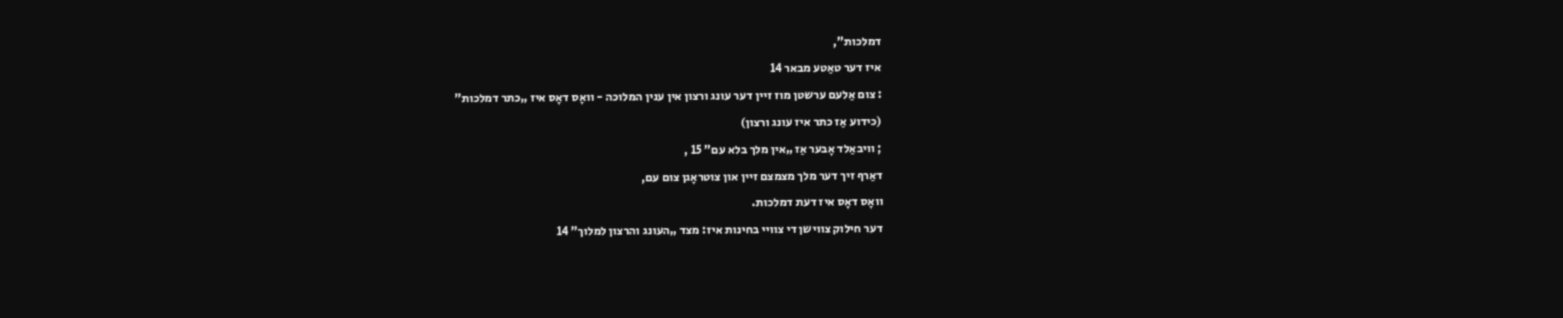דמלכות”,
איז דער טאַטע מבאר 14
: צום אַלעם ערשטן מוז זיין דער עונג ורצון אין ענין המלוכה - וואָס דאָס איז „כתר דמלכות”
(כידוע אַז כתר איז עונג ורצון)
; וויבאַלד אָבער אַז „אין מלך בלא עם” 15 ,
דאַרף זיך דער מלך מצמצם זיין און צוטראָגן צום עם,
וואָס דאָס איז דעת דמלכות.
דער חילוק צווישן די צוויי בחינות איז: מצד „העונג והרצון למלוך” 14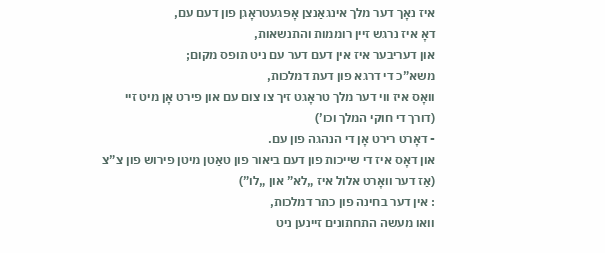איז נאָך דער מלך אינגאַנצן אָפּגעטראָגן פון דעם עם,
דאָ איז נרגש זיין רוממות והתנשאות,
און דעריבער איז אין דעם דער עם ניט תופס מקום;
משא”כ די דרגא פון דעת דמלכות,
וואָס איז ווי דער מלך טראָגט זיך צו צום עם און פירט אָן מיט זיי
(דורך די חוקי המלך וכו’)
- דאָרט רירט אָן די הנהגה פון עם.
און דאָס איז די שייכות פון דעם ביאור פון טאַטן מיטן פירוש פון צ”צ
(אַז דער וואָרט אלול איז „לא” און „לו”)
: אין דער בחינה פון כתר דמלכות,
וואו מעשה התחתונים זיינען ניט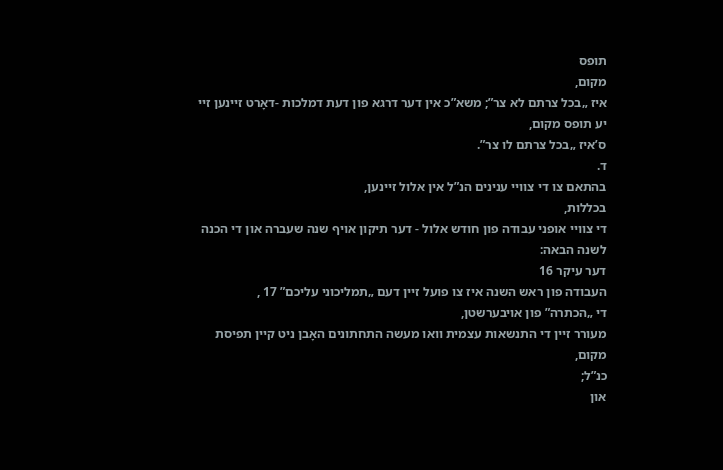תופס
מקום,
איז „בכל צרתם לא צר”; משא”כ אין דער דרגא פון דעת דמלכות -דאָרט זיינען זיי יע תופס מקום,
ס’איז „בכל צרתם לו צר”.
ד.
בהתאם צו די צוויי ענינים הנ”ל אין אלול זיינען,
בכללות,
די צוויי אופני עבודה פון חודש אלול - דער תיקון אויף שנה שעברה און די הכנה לשנה הבאה:
דער עיקר 16
העבודה פון ראש השנה איז צו פועל זיין דעם „תמליכוני עליכם” 17 ,
די „הכתרה” פון אויבערשטן,
מעורר זיין די התנשאות עצמית וואו מעשה התחתונים האָבן ניט קיין תפיסת מקום,
כנ”ל;
און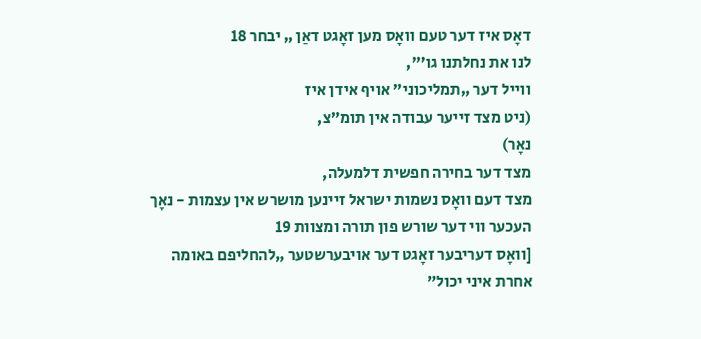דאָס איז דער טעם וואָס מען זאָגט דאַן „ יבחר 18
לנו את נחלתנו גו’”,
ווייל דער „תמליכוני” אויף אידן איז
(ניט מצד זייער עבודה אין תומ”צ,
נאָר)
מצד דער בחירה חפשית דלמעלה,
מצד דעם וואָס נשמות ישראל זיינען מושרש אין עצמות - נאָך העכער ווי דער שורש פון תורה ומצוות 19
[וואָס דעריבער זאָגט דער אויבערשטער „להחליפם באומה אחרת איני יכול”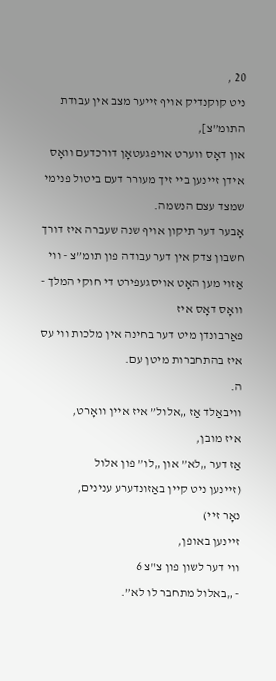20 ,
ניט קוקנדיק אויף זייער מצב אין עבודת התומ”צ],
און דאָס ווערט אויפגעטאָן דורכדעם וואָס אידן זיינען ביי זיך מעורר דעם ביטול פנימי שמצד עצם הנשמה.
אָבער דער תיקון אויף שנה שעברה איז דורך חשבון צדק אין דער עבודה פון תומ”צ - ווי אַזוי מען האָט אויסגעפירט די חוקי המלך - וואָס דאָס איז
פאַרבונדן מיט דער בחינה אין מלכות ווי עס איז בהתחברות מיטן עם.
ה.
וויבאַלד אַז „אלול” איז איין וואָרט,
איז מובן,
אַז דער „לא” און „לו” פון אלול
(זיינען ניט קיין באַזונדערע ענינים,
נאָר זיי)
זיינען באופן,
ווי דער לשון פון צ"צ 6
- „באלול מתחבר לו לא”.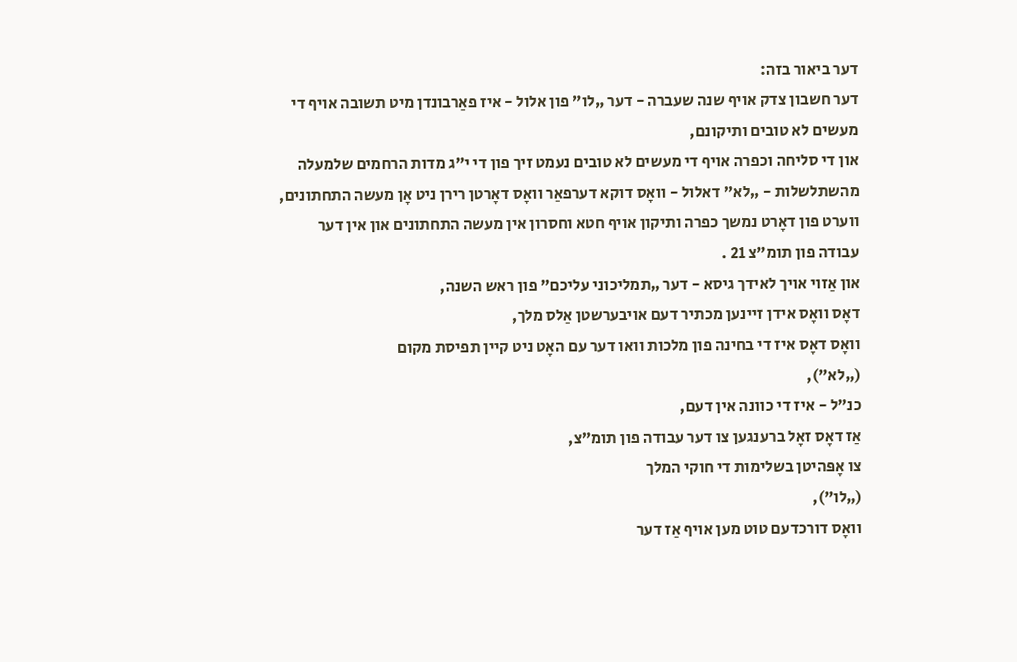דער ביאור בזה:
דער חשבון צדק אויף שנה שעברה - דער „לו” פון אלול - איז פאַרבונדן מיט תשובה אויף די מעשים לא טובים ותיקונם,
און די סליחה וכפרה אויף די מעשים לא טובים נעמט זיך פון די י”ג מדות הרחמים שלמעלה מהשתלשלות - „לא” דאלול - וואָס דוקא דערפאַר וואָס דאָרטן רירן ניט אָן מעשה התחתונים,
ווערט פון דאָרט נמשך כפרה ותיקון אויף חטא וחסרון אין מעשה התחתונים און אין דער עבודה פון תומ”צ 21 .
און אַזוי אויך לאידך גיסא - דער „תמליכוני עליכם” פון ראש השנה,
דאָס וואָס אידן זיינען מכתיר דעם אויבערשטן אַלס מלך,
וואָס דאָס איז די בחינה פון מלכות וואו דער עם האָט ניט קיין תפיסת מקום
(„לא”),
כנ”ל - איז די כוונה אין דעם,
אַז דאָס זאָל ברענגען צו דער עבודה פון תומ”צ,
צו אָפּהיטן בשלימות די חוקי המלך
(„לו”),
וואָס דורכדעם טוט מען אויף אַז דער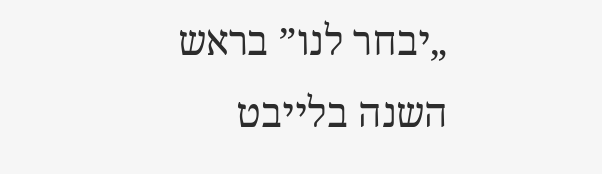„יבחר לנו” בראש השנה בלייבט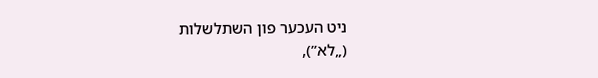ניט העכער פון השתלשלות
(„לא”),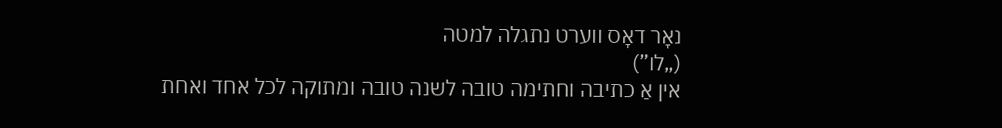נאָר דאָס ווערט נתגלה למטה
(„לו”)
אין אַ כתיבה וחתימה טובה לשנה טובה ומתוקה לכל אחד ואחת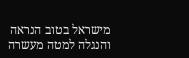מישראל בטוב הנראה והנגלה למטה מעשרה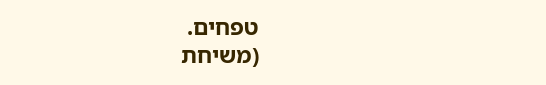טפחים.
(משיחת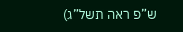ש”פ ראה תשל”ג)